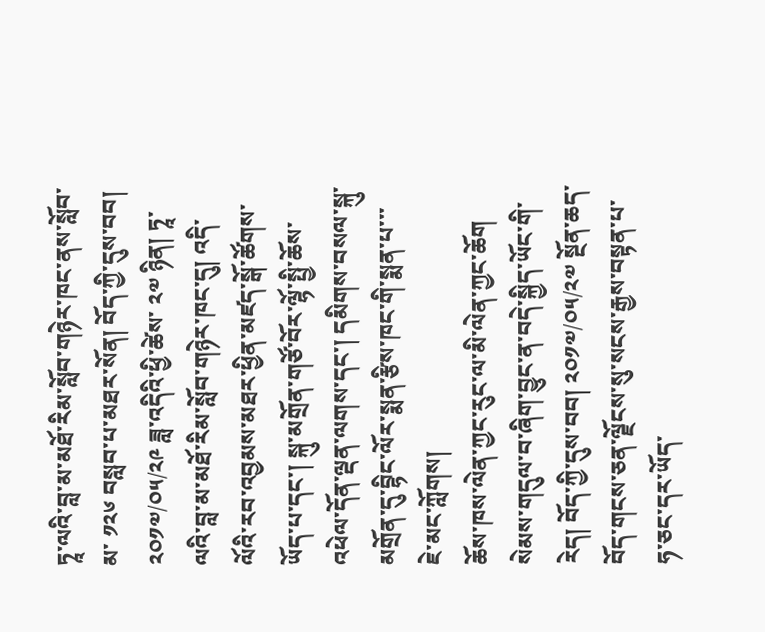ཏཱ་ལའི་བླ་མ་མཐོ་རིམ་སློབ་གཉེར་ཁང་ནས་སློབ་མ་ ༡༢༦ བསླབ་པ་མཐར་སོན། བོད་ཀྱི་དུས་བབ། ༢༠༡༧/༠༥/༢༩ ཟླ་འདིའི་ཕྱི་ཚེས་ ༢༧ ཉིན། ཏཱ་ལའི་བླ་མ་མཐོ་རིམ་སློབ་གཉེར་ཁང་དུ། འདི་ལོའི་རབ་འབྱམས་མཐར་ཕྱིན་མཛད་སྒོ་ཚོགས་ཡོད་པ་དང་། སྐུ་མགྲོན་གཙོ་བོར་ལྷོ་སྤྱི་ཆོས་འཕེལ་དོན་ལྡན་ལགས་དང་། དམིགས་བསལ་སྐུ་མགྲོན་དུ་བྷིང་ལོར་སྨན་རྩིས་ཁང་གི་སྨན་པ་་་ ཇེ་མང་ཀློགས།
ཆོས་ཁས་ལེན་ཀྱང་རུང་ལ་མི་ལེན་ཀྱང་ཆོག སེམས་གདུལ་བ་ཞིག་བྱུང་ན་བདེ་སྐྱིད་ཡོང་གི་རེད། བོད་ཀྱི་དུས་བབ། ༢༠༡༧/༠༥/༢༧ སྔོན་ཆད་བོད་གངས་ཅན་ལྗོངས་སུ་སངས་རྒྱས་བསྟན་པ་ཧ་ཅང་དར་ཡོད་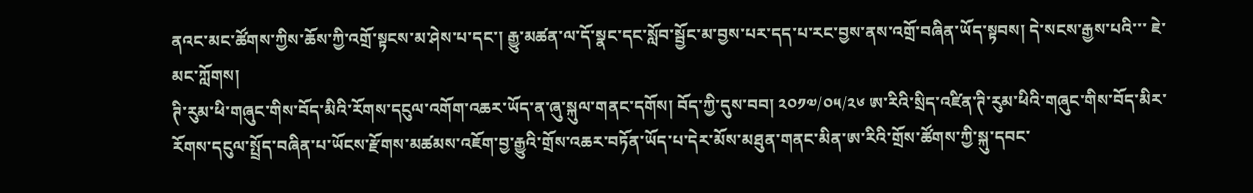ནའང་མང་ཚོགས་ཀྱིས་ཆོས་ཀྱི་འགྲོ་སྟངས་མ་ཤེས་པ་དང་། རྒྱུ་མཚན་ལ་དོ་སྣང་དང་སློབ་སྦྱོང་མ་བྱས་པར་དད་པ་རང་བྱས་ནས་འགྲོ་བཞིན་ཡོད་སྟབས། དེ་སངས་རྒྱས་པའི་་་ ཇེ་མང་ཀློགས།
ཊི་རུམ་ཕི་གཞུང་གིས་བོད་མིའི་རོགས་དངུལ་འགོག་འཆར་ཡོད་ན་ཞུ་སྐུལ་གནང་དགོས། བོད་ཀྱི་དུས་བབ། ༢༠༡༧/༠༥/༢༦ ཨ་རིའི་སྲིད་འཛིན་ཊི་རུམ་ཕིའི་གཞུང་གིས་བོད་མིར་རོགས་དངུལ་སྤྲོད་བཞིན་པ་ཡོངས་རྫོགས་མཚམས་འཇོག་བྱ་རྒྱུའི་གྲོས་འཆར་བཏོན་ཡོད་པ་དེར་མོས་མཐུན་གནང་མིན་ཨ་རིའི་གྲོས་ཚོགས་ཀྱི་སྐུ་དབང་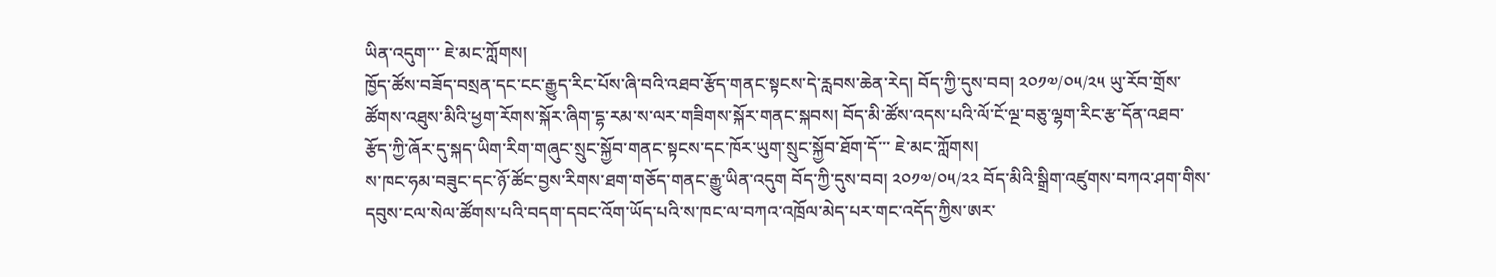ཡིན་འདུག་་་ ཇེ་མང་ཀློགས།
ཁྱོད་ཚོས་བཟོད་བསྲན་དང་ངང་རྒྱུད་རིང་པོས་ཞི་བའི་འཐབ་རྩོད་གནང་སྟངས་དེ་རླབས་ཆེན་རེད། བོད་ཀྱི་དུས་བབ། ༢༠༡༧/༠༥/༢༥ ཡུ་རོབ་གྲོས་ཚོགས་འཐུས་མིའི་ཕྱག་རོགས་སྐོར་ཞིག་དྷ་རམ་ས་ལར་གཟིགས་སྐོར་གནང་སྐབས། བོད་མི་ཚོས་འདས་པའི་ལོ་ངོ་ལྔ་བཅུ་ལྷག་རིང་རྩ་དོན་འཐབ་རྩོད་ཀྱི་ཞོར་དུ་སྐད་ཡིག་རིག་གཞུང་སྲུང་སྐྱོབ་གནང་སྟངས་དང་ཁོར་ཡུག་སྲུང་སྐྱོབ་ཐོག་དོ་་་ ཇེ་མང་ཀློགས།
ས་ཁང་ཧམ་བཟུང་དང་ཉོ་ཚོང་བྱས་རིགས་ཐག་གཅོད་གནང་རྒྱུ་ཡིན་འདུག བོད་ཀྱི་དུས་བབ། ༢༠༡༧/༠༥/༢༢ བོད་མིའི་སྒྲིག་འཛུགས་བཀའ་ཤག་གིས་དབུས་ངལ་སེལ་ཚོགས་པའི་བདག་དབང་འོག་ཡོད་པའི་ས་ཁང་ལ་བཀའ་འཁྲོལ་མེད་པར་གང་འདོད་ཀྱིས་ཨར་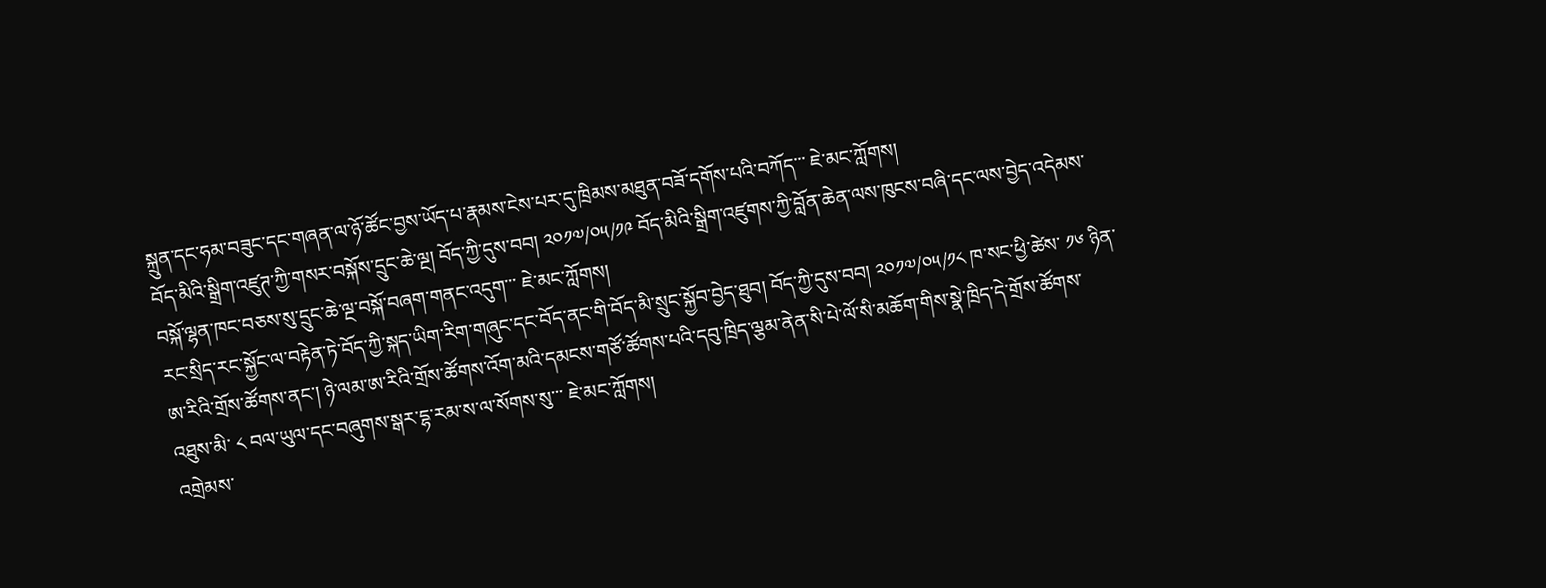སྐྲུན་དང་ཧམ་བཟུང་དང་གཞན་ལ་ཉོ་ཚོང་བྱས་ཡོད་པ་རྣམས་ངེས་པར་དུ་ཁྲིམས་མཐུན་བཟོ་དགོས་པའི་བཀོད་་་ ཇེ་མང་ཀློགས།
བོད་མིའི་སྒྲིག་འཛུཊ་ཀྱི་གསར་བསྐོས་དྲུང་ཆེ་ལྔ། བོད་ཀྱི་དུས་བབ། ༢༠༡༧/༠༥/༡༩ བོད་མིའི་སྒྲིག་འཛུགས་ཀྱི་བློན་ཆེན་ལས་ཁུངས་བཞི་དང་ལས་བྱེད་འདེམས་བསྐོ་ལྷན་ཁང་བཅས་སུ་དྲུང་ཆེ་ལྔ་བསྐོ་བཞག་གནང་འདུག་་་ ཇེ་མང་ཀློགས།
རང་སྲིད་རང་སྐྱོང་ལ་བརྟེན་ཏེ་བོད་ཀྱི་སྐད་ཡིག་རིག་གཞུང་དང་བོད་ནང་གི་བོད་མི་སྲུང་སྐྱོབ་བྱེད་ཐུབ། བོད་ཀྱི་དུས་བབ། ༢༠༡༧/༠༥/༡༨ ཁ་སང་ཕྱི་ཚེས་ ༡༦ ཉིན་ཨ་རིའི་གྲོས་ཚོགས་ནང་། ཉེ་ལམ་ཨ་རིའི་གྲོས་ཚོགས་འོག་མའི་དམངས་གཙོ་ཚོགས་པའི་དབུ་ཁྲིད་ལྕམ་ནེན་སི་པེ་ལོ་སི་མཆོག་གིས་སྣེ་ཁྲིད་དེ་གྲོས་ཚོགས་འཐུས་མི་ ༨ བལ་ཡུལ་དང་བཞུགས་སྒར་དྷ་རམ་ས་ལ་སོགས་སུ་་་ ཇེ་མང་ཀློགས།
འགྲེམས་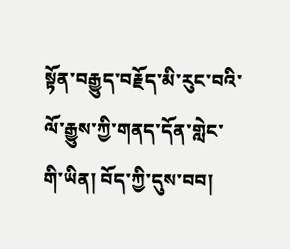སྟོན་བརྒྱུད་བརྗོད་མི་རུང་བའི་ལོ་རྒྱུས་ཀྱི་གནད་དོན་གླེང་གི་ཡིན། བོད་ཀྱི་དུས་བབ།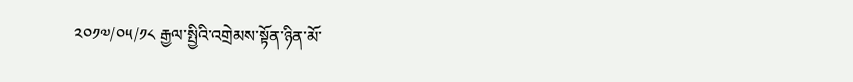༢༠༡༧/༠༥/༡༨ རྒྱལ་སྤྱིའི་འགྲེམས་སྟོན་ཉིན་མོ་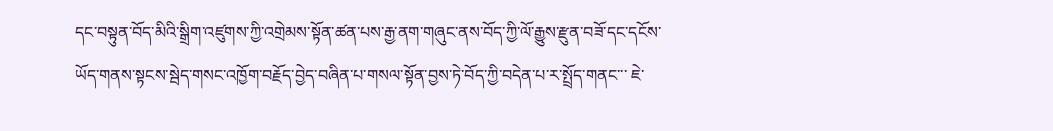དང་བསྟུན་བོད་མིའི་སྒྲིག་འཛུགས་ཀྱི་འགྲེམས་སྟོན་ཚན་པས་རྒྱ་ནག་གཞུང་ནས་བོད་ཀྱི་ལོ་རྒྱུས་རྫུན་བཟོ་དང་དངོས་ཡོད་གནས་སྟངས་སྦེད་གསང་འཁྱོག་བརྗོད་བྱེད་བཞིན་པ་གསལ་སྟོན་བྱས་ཏེ་བོད་ཀྱི་བདེན་པ་ར་སྤྲོད་གནང་་་ ཇེ་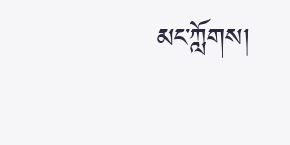མང་ཀློགས།